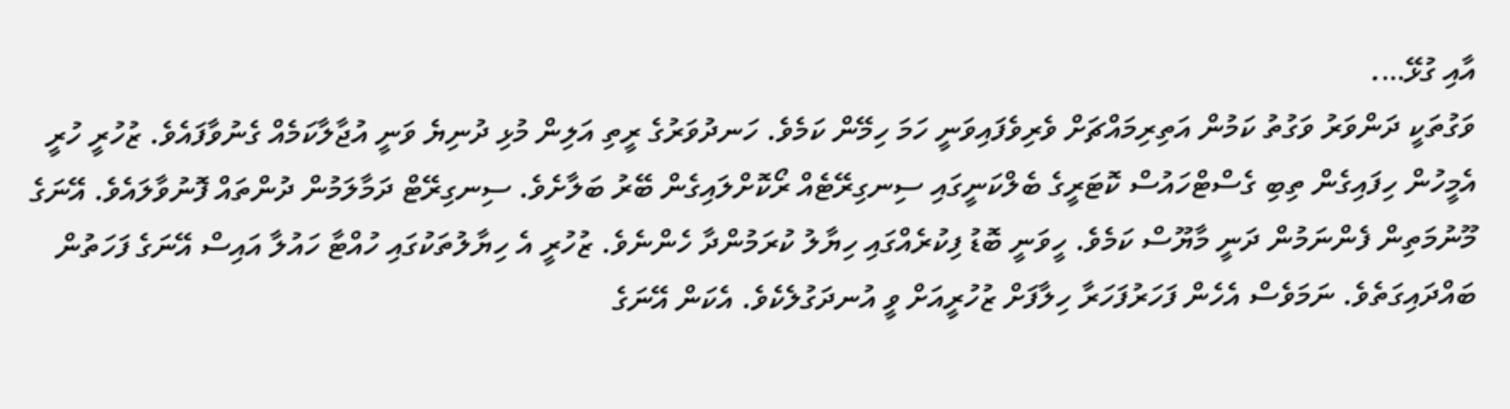އާއި ގުޅޭ….
ވަގުތަކީ ދަންވަރު ވަގުތު ކަމުން އަތިރިމައްޗަށް ވެރިވެފައިވަނީ ހަމަ ހިމޭން ކަމެވެ. ހަނދުވަރުގެ ރީތި އަލިން މުޅި ދުނިޔެ ވަނީ އުޖާލާކަމެއް ގެނުވާފައެވެ. ޒުހުރީ ހުރީ އެމީހުން ހިފައިގެން ތިބި ގެސްޓްހައުސް ކޮޓަރީގެ ބެލްކަނީގައި ސިނގިރޭޓެއް ރޯކޮށްލައިގެން ބޭރު ބަލާށެވެ. ސިނގިރޭޓް ދަމާލަމުން ދުންތައް ފޮނުވާލައެވެ. އޭނަގެ މޫނުމަތިން ފެންނަމުން ދަނީ މާޔޫސް ކަމެވެ. ހީވަނީ ބޮޑު ފިކުރެއްގައި ހިޔާލު ކުރަމުންދާ ހެންނެވެ. ޒުހުރީ އެ ހިޔާލުތަކުގައި ހުއްޓާ ހައުލާ އައިސް އޭނަގެ ފަހަތުން ބައްދައިގަތެވެ. ނަމަވެސް އެހެން ފަހަރުފަހަރާ ހިލާފަށް ޒުހުރީއަށް ވީ އުނދަގުލެކެވެ. އެކަން އޭނަގެ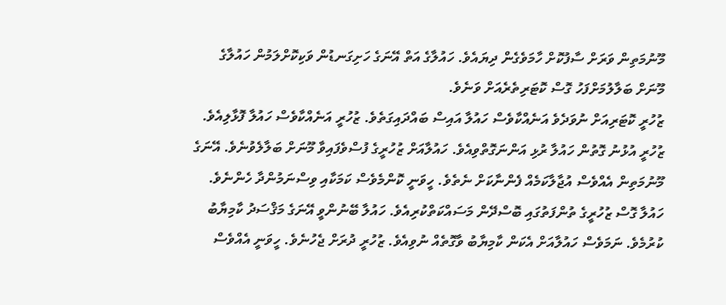މޫނުމަތިން ވަރަށް ސާފުކޮށް ހާމަވެގެން ދިޔައެވެ. ހައުލާގެ އަތް އޭނަގެ ހަށިގަނޑުން ވަކިކޮށްލަމުން ހައުލާގެ މޫނަށް ބަލާލުމަށްފަހު ގޮސް ކޮޓަރިތެރެއަށް ވަނެވެ.
ޒުހުރީ ކޮޓަރިއަށް ނުވަދެވެ އަނެއްކާވެސް ހައުލާ އައިސް ބައްދައިގަތެވެ. ޒުހުރީ އަނެއްކާވެސް ހައުލާ ފޮޅާލިއެވެ. ޒުހުރީ އުޅުނު ގޮތުން ހައުލާ ރުޅި އަންނަގޮތްވިއެވެ. ހައުލާއަށް ޒުހުރީގެ ފުސްވެފައިވާ މޫނަށް ބަލާލެވުނެވެ. އޭނަގެ މޫނުމަތިން އެއްވެސް އުޖާލާކަމެއް ފެންނާކަށް ނެތެވެ. ހީވަނީ ކޮންމެވެސް ކަމަކާއި ވިސްނަމުންދާ ހެންނެވެ. ހައުލާ ގޮސް ޒުހުރީގެ ތުންފަތުގައި ބޮސްދޭން މަސައްކަތްކުރިއެވެ. ހައުލާ ބޭނުންވީ އޭނަގެ މަޤްސަދު ކާމިޔާބު ކުރުމެވެ. ނަމަވެސް ހައުލާއަށް އެކަން ކާމިޔާބު ވާގޮތެއް ނުވިއެވެ. ޒުހުރީ ދުރަށް ޖެހުނެވެ. ހީވަނީ އެއްވެސް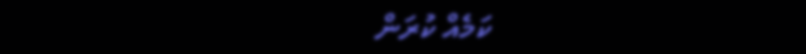ކަމެއް ކުރަން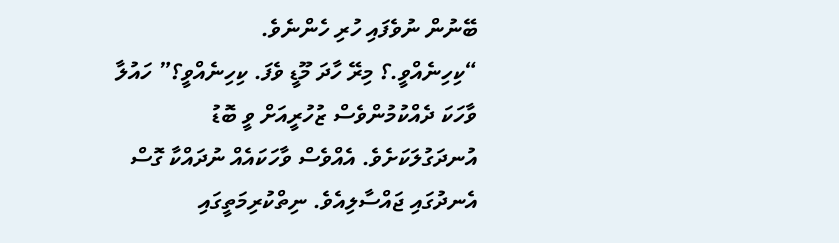ބޭނުން ނުވެފައި ހުރި ހެންނެވެ.
“ކިހިނެއްވީ.؟ މިރޭ ހާދަ މޫޑީ ވެފަ. ކިހިނެއްވީ؟” ހައުލާ ވާހަކަ ދެއްކުމުންވެސް ޒުހުރީއަށް ވީ ބޮޑު އުނދަގުލަކަށެވެ. އެއްވެސް ވާހަކައެއް ނުދައްކާ ގޮސް އެނދުގައި ޖައްސާލިއެވެ. ނިތްކުރިމަތީގައި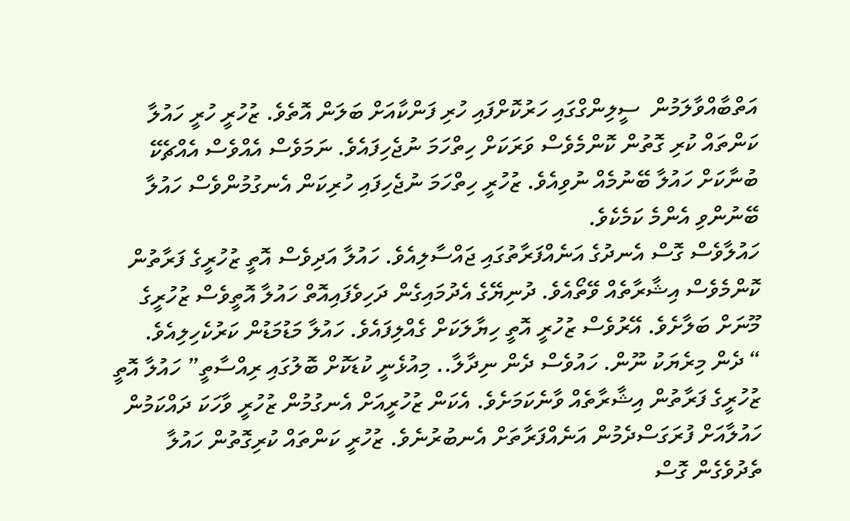އަތްބާއްވާލަމުން  ސީލިންގްގައި ހަރުކޮށްފައި ހުރި ފަންކާއަށް ބަލަން އޮތެވެ. ޒުހުރީ ހުރީ ހައުލާ ކަންތައް ކުރި ގޮތުން ކޮންމެވެސް ވަރަކަށް ހިތްހަމަ ނުޖެހިފައެވެ. ނަމަވެސް އެއްވެސް އެއްޗެކޭ ބުނާކަށް ހައުލާ ބޭނުމެއް ނުވިއެވެ. ޒުހުރީ ހިތްހަމަ ނުޖެހިފައި ހުރިކަން އެނގުމުންވެސް ހައުލާ ބޭނުންވި އެންމެ ކަމެކެވެ.
ހައުލާވެސް ގޮސް އެނދުގެ އަނެއްފަރާތުގައި ޖައްސާލިއެވެ. ހައުލާ އަދިވެސް އޮތީ ޒުހުރީގެ ފަރާތުން ކޮންމެވެސް އިޝާރާތެއް ވޭތޯއެވެ. ދުނިޔޭގެ އެދުމައިގެން ދަހިވެފައިއޮތް ހައުލާ އޮތީވެސް ޒުހުރީގެ މޫނަށް ބަލާށެވެ. އޭރުވެސް ޒުހުރީ އޮތީ ހިޔާލަކަށް ގެއްލިފައެވެ. ހައުލާ މަޑުމަޑުން ކަރުކެހިލިއެވެ.
“ ދެން މިރެޔަކު ނޫން. ހައުވެސް ދެން ނިދާލާ.. މިއުޅެނީ ކުޑަކޮށް ބޮލުގައި ރިއްސާތީ” ހައުލާ އޮތީ ޒުހުރީގެ ފަރާތުން އިޝާރާތެއް ވާނެކަމަށެވެ. އެކަން ޒުހުރީއަށް އެނގުމުން ޒުހުރީ ވާހަކަ ދައްކަމުން ހައުލާއަށް ފުރަގަސްދެމުން އަނެއްފަރާތަށް އެނބުރުނެވެ. ޒުހުރީ ކަންތައް ކުރިގޮތުން ހައުލާ ތެދުވެގެން ގޮސް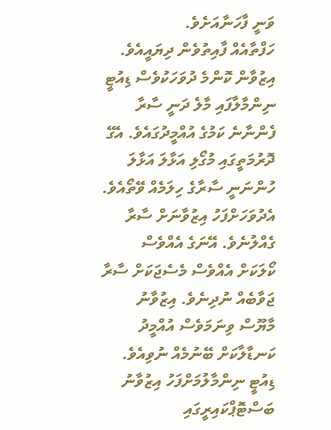ވަނީ ފާހަނާއަށެވެ.
ހަފްތާއެއް ފާއިތުވެން ދިޔައީއެވެ. އިޒުވާން ކޮންމެ ދުވަހަކުވެސް ޑިއުޓީ ނިންމާލާފައި މާލެ ދަނީ ސާރާ ފެންނާނެ ކަމުގެ އުއްމީދުގައެވެ. އެގޭ ދޮރުމަތީގައި މުގޯލި އަޅާލަ އަޅާލަ ހުންނަނީ ސާރާގެ ހިލަމެއް ވޭތޯއެވެ. އެދުވަހަށްފަހު އިޒުވާނަށް ސާރާ ގެއްލުނެވެ. އޭނަގެ އެއްވެސް ކޯލަކަށް އެއްވެސް މެސެޖަކަށް ސާރާ ޖަވާބެއް ނުދިނެވެ. އިޒުވާނު މާޔޫސް ވިނަމަވެސް އުއްމީދު ކަނޑާލާކަށް ބޭނުމެއް ނުވިއެވެ.
ޑިއުޓީ ނިންމާލުމަށްފަހު އިޒުވާނު ބަސްޓޮޕްކައިރީގައި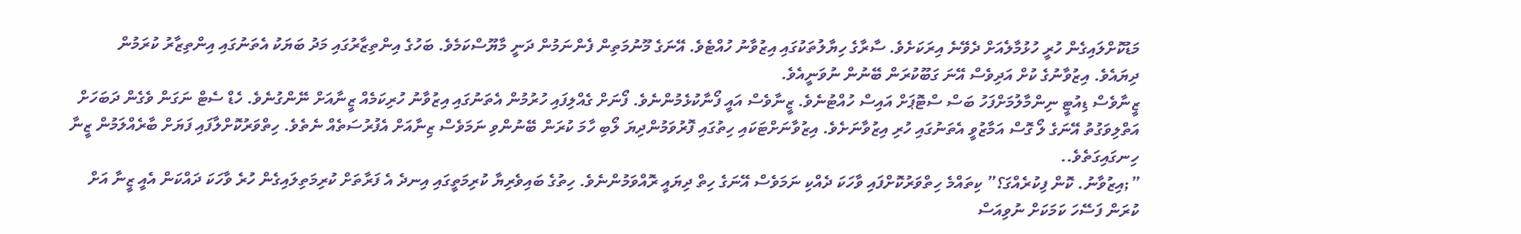މަޑުކޮށްލައިގެން ހުރީ ހުޅުމާލެއަށް ދެވޭނެ އިރަކަށެވެ. ސާރާގެ ހިޔާލުތަކުގައި އިޒުވާނު ހުއްޓެވެ. އޭނަގެ މޫނުމަތިން ފެންނަމުން ދަނީ މާޔޫސްކަމެވެ. ބަހުގެ އިންތިޒާރުގައި މަދު ބަޔަކު އެތަނުގައި އިންތިޒާރު ކުރަމުން ދިޔައެވެ. އިޒުވާނުގެ ކުށް އަދިވެސް އޭނަ ގަބޫކުރަން ބޭނުން ނުވަނީއެވެ.
ޒީނާވެސް ޑިއުޓީ ނިންމާލުމަށްފަހު ބަސް ސްޓޮޕަށް އައިސް ހުއްޓުނެވެ. ޒީނާވެސް އައީ ފޯނާކުޅެމުންނެވެ. ފޯނަށް ގެއްލިފައި ހުރުމުން އެތަނުގައި އިޒުވާނު ހުރިކަމެއް ޒީނާއަށް ނޭންގުނެވެ. ހެޑް ސެޓް ނަގަން ވެގެން ދަބަހަށް އަތްލިވަގުތު އޭނަގެ ލޯ ގޮސް އަމާޒުވީ އެތަނުގައި ހުރި އިޒުވާނަށެވެ. އިޒުވާނަށްޓަކައި ހިތުގައި ފޮރުވަމުންދިޔަ ލޯބި ހާމަ ކުރަން ބޭނުންވި ނަމަވެސް ޒިނާއަށް އެފުރުސަތެއް ނެތެވެ. ހިތްވަރުކޮށްލާފައި ފަޔަށް ބާރެއްލަމުން ޒީނާ ހިނގައިގަތެވެ..
”;އިޒުވާނު. ކޮން ފިކުރެއްގަ؟” ކިތައްމެ ހިތްވަރުކޮށްފައި ވާހަކަ ދެއްކި ނަމަވެސް އޭނަގެ ހިތް ދިޔައީ ރޮއްވަމުންނެވެ. ހިތުގެ ބައިވެރިޔާ ކުރިމަތީގައި އިނދެ އެ ފަރާތަށް ކުރިމަތިލައިގެން ހުރެ ވާހަކަ ދައްކަން އެއީ ޒީނާ އަށް ކުރަން ފަސޭހަ ކަމަކަށް ނުވިއަސް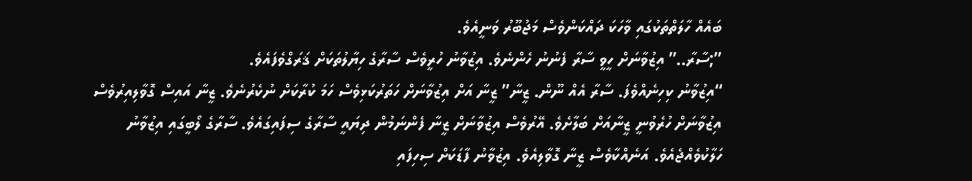ބައެއް ހާލަތްތަކުގައި ވާހަކަ ދައްކަންވެސް މަޖުބޫރު ވަނީއެވެ.
”;ސާރާ..” އިޒުވާނަށް ހީވީ ސާރާ ފެނުނު ހެންނެވެ. އިޒުވާނު ހުރީވެސް ސާރާގެ ހިޔާލުތަކަށް ޤަރަގްވެފައެވެ.
“އިޒުވާނު ކިހިނެއްވެފަ. ސާރާ އެއް ނޫން. ޒީނާ” ޒީނާ އަށް އިޒުވާނަށް ހަތަރުކަޅިވެސް ހަމަ ކުރާކަށް ނުކެރުނެވެ. ޒީނާ އައިސް ގޮވާލިއިރުވެސް އިޒުވާނަށް ހުރެވުނީ ޒީނާއަށް ބަލާށެވެ. އޭރުވެސް އިޒުވާނަށް ޒީނާ ފެންނަމުން ދިޔައީ ސާރާގެ ސިފައިގައެވެ. ސާރާގެ ލޯބީގައި އިޒުވާނު ހަލާކުވެއްޖެއެވެ. އަނެއްކާވެސް ޒީނާ ގޮވާލިއެވެ. އިޒުވާނު ފާޑަކަށް ސިހިފައި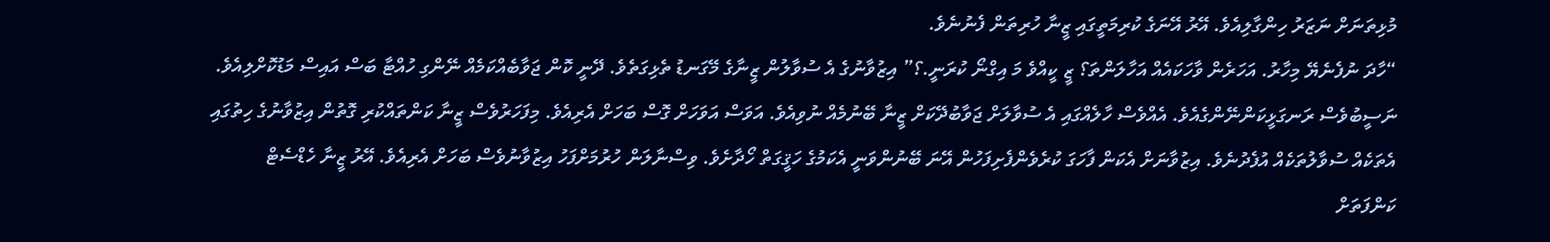މުޅިތަނަށް ނަޒަރު ހިންގާލިއެވެ. އޭރު އޭނަގެ ކުރިމަތީގައި ޒީނާ ހުރިތަން ފެނުނެވެ.
“ހާދަ ނުފެނެޔޭ މިހާރު. އަހަރެން ވާހަކައެއް އަހާލަންތަ؟ ޒީ ކީއްވެ މަ އިގްނޯ ކުރަނީ.؟” އިޒުވާނުގެ އެ ސުވާލުން ޒީނާގެ މޭގަނޑު ތެޅިގަތެވެ. ދޭނީ ކޮން ޖަވާބެއްކަމެއް ނޭންގި ހުއްޓާ ބަސް އައިސް މަޑުކޮށްލިއެވެ. ނަސީބުވެސް ރަނގަޅީކަންނޭންގެއެވެ. އެއްވެސް ހާލެއްގައި އެ ސުވާލަށް ޖަވާބުދޭކަށް ޒީނާ ބޭނުމެއް ނުވިއެވެ. އަވަސް އަވަހަށް ގޮސް ބަހަށް އެރިއެވެ. މިފަހަރުވެސް ޒީނާ ކަންތައްކުރި ގޮތުން އިޒުވާނުގެ ހިތުގައި އެތަކެއް ސުވާލުތަކެއް އުފެދުނެވެ. އިޒުވާނަށް އެކަން ފާހަގަ ކުރެވެންފެށިފަހުން އޭނަ ބޭނުންވަނީ އެކަމުގެ ހަޤީގަތް ހޯދާށެވެ. ވިސްނާލަން ހުރުމަށްފަހު އިޒުވާނުވެސް ބަހަށް އެރިއެވެ. އޭރު ޒީނާ ހެޑްސެޓް ކަންފަތަށް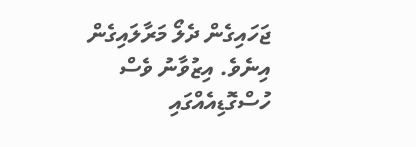ޖަހައިގެން ދެލޯ މަރާލައިގެން އިނެވެ. އިޒުވާނު ވެސް ހުސްގޮޑިއެއްގައި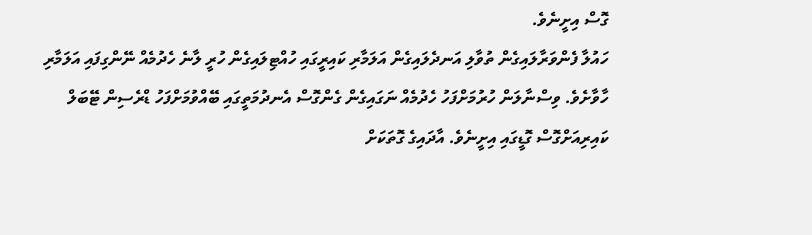ގޮސް އިށީނެވެ.
ހައުލާ ފެންވަރާލައިގެން ތުވާލި އަނދެލައިގެން އަލަމާރި ކައިރީގައި ހުއްޓިލައިގެން ހުރީ ލާނެ ހެދުމެއް ނޭންގިފައި އަލަމާރި ހާވާށެވެ. ވިސްނާލަން ހުރުމަށްފަހު ހެދުމެއް ނަގައިގެން ގެންގޮސް އެނދުމަތީގައި ބޭއްވުމަށްފަހު ޑްރެސިން ޓޭބަލް ކައިރިއަށްގޮސް ގޮޑީގައި އިށީނެވެ. އާދައިގެ ގޮތަކަށް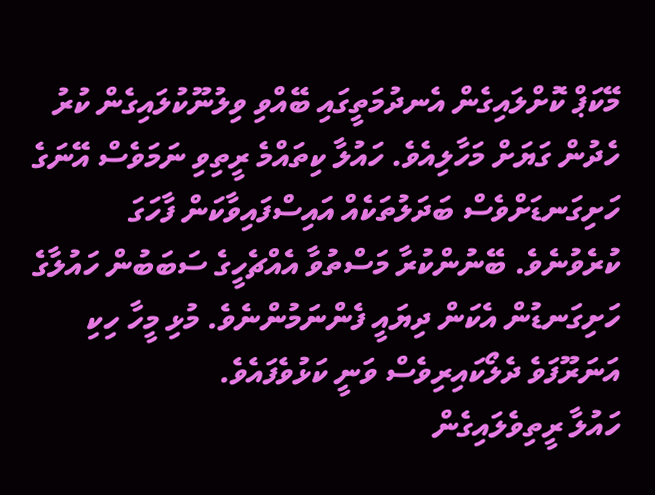މޭކަޕް ކޮށްލައިގެން އެނދުމަތީގައި ބޭއްވި ވިލުނޫކުލައިގެން ކުރު ހެދުން ގަޔަށް މަހާލިއެވެ. ހައުލާ ކިތައްމެ ރީތިވި ނަމަވެސް އޭނަގެ ހަށިގަނޑަށްވެސް ބަދަލުތަކެއް އައިސްފައިވާކަން ފާހަގަ ކުރެވުނެވެ. ބޭނުންކުރާ މަސްތުވާ އެއްޗެހީގެ ސަބަބުން ހައުލާގެ ހަށިގަނޑުން އެކަން ދިޔައީ ފެންނަމުންނެވެ. މުޅި މީހާ ހިކި އަނަރޫފަވެ ދެލޯކައިރިވެސް ވަނީ ކަޅުވެފައެވެ.
ހައުލާ ރީތިވެލައިގެން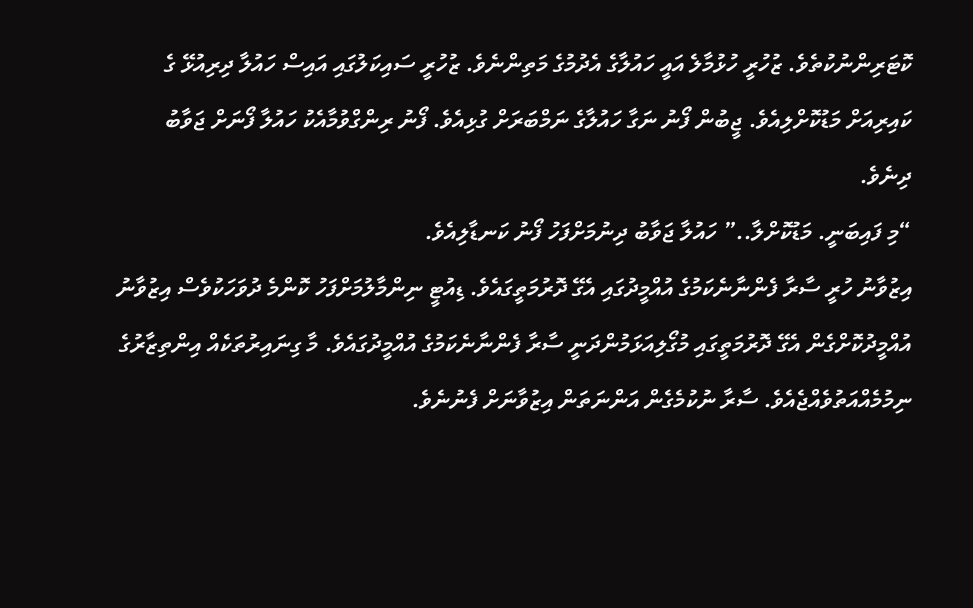ކޮޓަރިންނުކުތެވެ. ޒުހުރީ ހުޅުމާލެ އައީ ހައުލާގެ އެދުމުގެ މަތިންނެވެ. ޒުހުރީ ސައިކަލުގައި އައިސް ހައުލާ ދިރިއުޅޭ ގެ ކައިރިއަށް މަޑުކޮށްލިއެވެ. ޖީބުން ފޯނު ނަގާ ހައުލާގެ ނަމްބަރަށް ގުޅިއެވެ. ފޯނު ރިންގްވުމާއެކު ހައުލާ ފޯނަށް ޖަވާބު ދިނެވެ.
“މި ފައިބަނީ. މަޑުކޮށްލާ..” ހައުލާ ޖަވާބު ދިނުމަށްފަހު ފޯނު ކަނޑާލިއެވެ.
އިޒުވާނު ހުރީ ސާރާ ފެންނާނެކަމުގެ އުއްމީދުގައި އެގޭ ދޮރުމަތީގައެވެ. ޑިއުޓީ ނިންމާލުމަށްފަހު ކޮންމެ ދުވަހަކުވެސް އިޒުވާނު އުއްމީދުކޮށްގެން އެގޭ ދޮރުމަތީގައި މުގޯލިއަޅަމުންދަނީ ސާރާ ފެންނާނެކަމުގެ އުއްމީދުގައެވެ. މާ ގިނައިރުތަކެއް އިންތިޒާރުގެ ނިމުމެއްއަތުވެއްޖެއެވެ. ސާރާ ނުކުމެގެން އަންނަތަން އިޒުވާނަށް ފެނުނެވެ.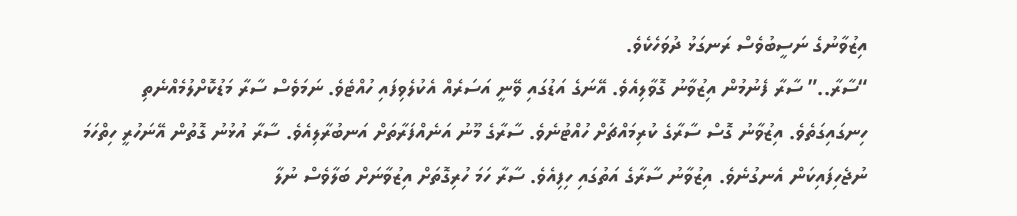އިޒުވާނުގެ ނަސީބުވެސް ރަނގަޅު ދުވަހެކެވެ.
“ސާރާ..” ސާރާ ފެނުމުން އިޒުވާނު ގޮވާލިއެވެ. އޭނަގެ އަޑުގައި ވޭނީ އަސަރެއް އެކުލެވިފައި ހުއްޓެވެ. ނަމަވެސް ސާރާ މަޑުކޮށްލުމެއްނެތި ހިނގައިގަތެވެ. އިޒުވާނު ގޮސް ސާރާގެ ކުރިމައްޗަށް ހުއްޓުނެވެ. ސާރާގެ މޫނު އަނެއްފަރާތަށް އަނބުރާލިއެވެ. ސާރާ އުޅުނު ގޮތުން އޭނަހުރީ ހިތްހަމަ ނުޖެހިފައިކަން އެނގުނެވެ. އިޒުވާނު ސާރާގެ އަތުގައި ހިފިއެވެ. ސާރާ ހަމަ ހުރިގޮތަށް އިޒުވާނަށް ބަލާވެސް ނުލާ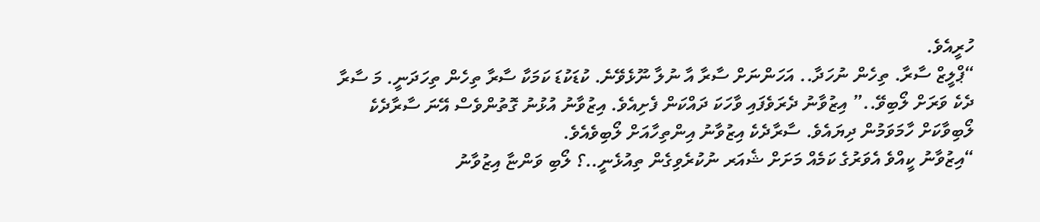ހުރީއެވެ.
“ޕްލީޒް ސާރާ. ތިހެން ނުހަދާ.. އަހަންނަށް ސާރާ އާ ނުލާ ނޫޅެވޭނެ. ކުޑަކުޑަ ކަމަކާ ސާރާ ތިހެން ތިހަދަނީ. މަ ސާރާ ދެކެ ވަރަށް ލޯބިވޭ..” އިޒުވާނު ދެރަވެފައި ވާހަކަ ދައްކަން ފެށިއެވެ. އިޒުވާނު އުޅުނު ގޮތުންވެސް އޭނަ ސާރާދެކެ ލޯބިވާކަށް ހާމަވަމުން ދިޔައެވެ. ސާރާދެކެ އިޒުވާނު އިންތިހާއަށް ލޯބިވެއެވެ.
“އިޒުވާނު ކީއްވެ އެވަރުގެ ކަމެއް މަށަށް ޝެއަރ ނުކުރެވިގެން ތިއުޅެނީ..؟ ލޯބި ވަންޏާ އިޒުވާނު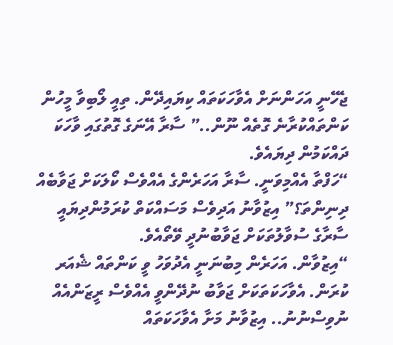ޖެހޭނީ އަހަންނަށް އެވާހަކަތައް ކިޔައިދޭން. ތިއީ ލޯބިވާ މީހުން ކަންތައްކުރާނެ ގޮތެއް ނޫން..” ސާރާ އޭނަގެ ގޮތުގައި ވާހަކަ ދައްކަމުން ދިޔައެވެ.
“ހަފްތާ އެއްމިވަނީ. ސާރާ އަހަރެންގެ އެއްވެސް ކޯލަކަށް ޖަވާބެއް ދިނިންތަ؟” އިޒުވާނު އަދިވެސް މަސައްކަތް ކުރަމުންދިޔައީ ސާރާގެ ސުވާލުތަކަށް ޖަވާބުނުދީ ވޭތޯއެވެ.
“އިޒުވާން. އަހަރެން މިބުނަނީ އެދުވަހު ވީ ކަންތައް ޝެއަރ ކުރަން. އެވާހަކަތަކަށް ޖަވާބު ނުދޭންވީ އެއްވެސް ރީޒަންއެއް ނުވިސްނުނު.. އިޒުވާނު މަށާ އެވާހަކަތައް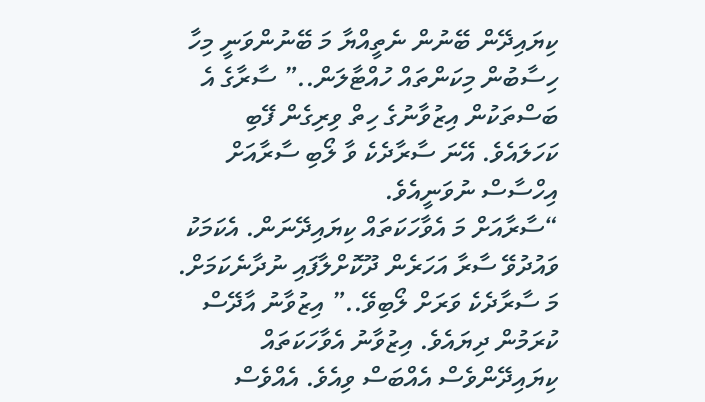ކިޔައިދޭން ބޭނުން ނެތީއްޔާ މަ ބޭނުންވަނީ މިހާ ހިސާބުން މިކަންތައް ހުއްޓާލަން..” ސާރާގެ އެ ބަސްތަކުން އިޒުވާނުގެ ހިތް ވިރިގެން ފޭބި ކަހަލައެވެ. އޭނަ ސާރާދެކެ ވާ ލޯބި ސާރާއަށް އިހްސާސް ނުވަނީއެވެ.
“ސާރާއަށް މަ އެވާހަކަތައް ކިޔައިދޭނަން. އެކަމަކު ވައުދުވޭ ސާރާ އަހަރެން ދޫކޮށްލާފައި ނުދާނެކަމަށް. މަ ސާރާދެކެ ވަރަށް ލޯބިވޭ..” އިޒުވާނު އާދޭސް ކުރަމުން ދިޔައެވެ. އިޒުވާނު އެވާހަކަތައް ކިޔައިދޭންވެސް އެއްބަސް ވިއެވެ. އެއްވެސް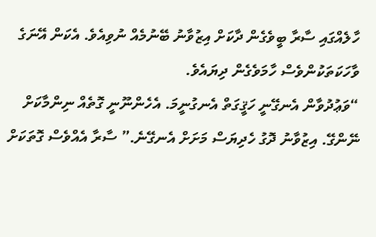ހާލެއްގައި ސާރާ ބީވެގެން ދާކަށް އިޒުވާނު ބޭނުމެއް ނުވިއެވެ. އެކަން އޭނަގެ ވާހަކަތަކުންވެސް ހާމަވެގެން ދިޔައެވެ.
“ވަޢުދުވާން އެނގޭނީ ހަޤީގަތް އެނގުނީމަ. އެހެންނޫނީ ގޮތެއް ނިންމާކަށް ނޭންގޭ. އިޒުވާނު ދޮގު ހެދިޔަސް މަށަށް އެނގޭނެ.” ސާރާ އެއްވެސް ގޮތަކަށް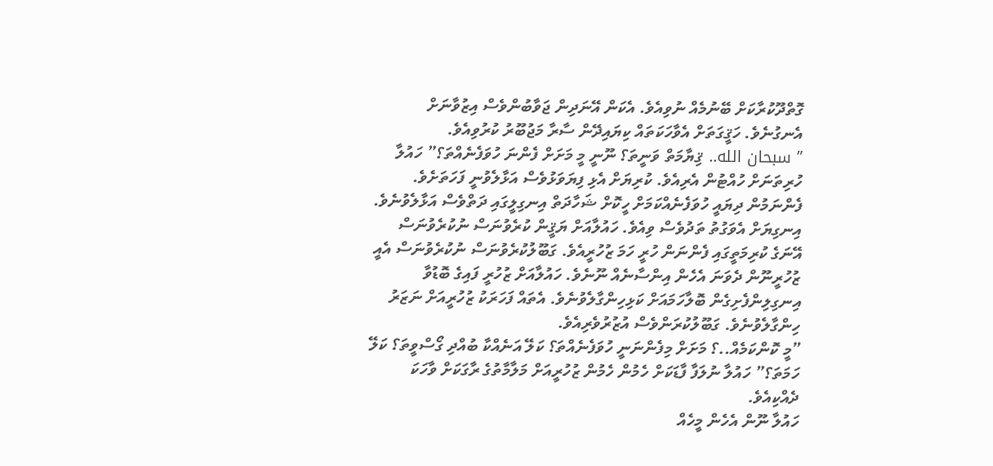ގޮތްދޫކުރާކަށް ބޭނުމެއް ނުވިއެވެ. އެކަން އޭނަދިން ޖަވާބުންވެސް އިޒުވާނަށް އެނގުނެވެ. ހަޤީގަތަށް އެވާހަކަތައް ކިޔައިދޭން ސާރާ މަޖުބޫރު ކުރުވިއެވެ.
” سبحان الله.. ޤިޔާމަތް ވަނީތަ؟ ނޫނީ މީ މަށަށް ފެންނަ ހުވަފެނެއްތަ؟” ހައުލާ ހުރިތަނަށް ހުއްޓުން އެރިއެވެ. ކުރިޔަށް އެޅި ފިޔަވަޅުވެސް އަޅާލެވުނީ ފަހަތަށެވެ. ފެންނަމުން ދިޔައީ ހުވަފެނެއްކަމަށް ހީކޮށް ޝަހާދަތް އިނގިލީގައި ދަތްވެސް އަޅާލެވުނެވެ. އިނގިޔަށް އެވަގުތު ތަދުވެސް ވިއެވެ. ހައުލާއަށް ޔަޤީން ކުރެވުނަސް ނުކުރެވުނަސް އޭނަގެ ކުރިމަތީގައި ފެންނަން ހުރީ ހަމަ ޒުހުރީއެވެ. ގަބޫލުކުރެވުނަސް ނުކުރެވުނަސް އެއީ ޒުހުރީނޫން ދެވަނަ އެހެން އިންސާނެއް ނޫނެވެ. ހައުލާއަށް ޒުހުރީ ފައިގެ ބޮޑުވާ އިނގިލިންފެށިގެން ބޮލާހަމައަށް ކަޅިހިންގާލެވުނެވެ. އެތައް ފަހަރަކު ޒުހުރީއަށް ނަޒަރު ހިންގާލެވުނެވެ. ގަބޫލުކުރަންވެސް އުޒުރުވެރިއެވެ.
”މީ ކޮންކަމެއް..؟ މަށަށް މިފެންނަނީ ހުވަފެނެއްތަ؟ ކަލޭ އަނެއްކާ ބުއްދި ގޯސްވީތަ؟ ކަލޭ ހަމަތަ؟” ހައުލާ ނުލަފާ ފާޑަކަށް ހެމުން ހެމުން ޒުހުރީއަށް މަލާމާތުގެ ރާގަކަށް ވާހަކަ ދެއްކިއެވެ.
ހައުލާ ނޫން އެހެން މީހެއް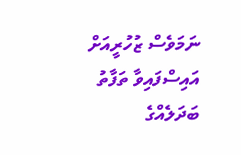ނަމަވެސް ޒުހުރީއަށް އައިސްފައިވާ ތަފާތު ބަދަލެއްގެ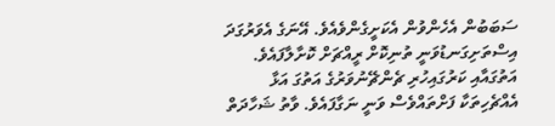ސަބަބުން އެހެންވުން އެކަށީގެންވެއެވެ. އޭނަގެ އެވަރުގަދަ އިސްތަށިގަނޑުވަނީ ތުނިކޮށް ރީއްޗަށް ކޮށާލާފައެވެ. އަތުގައާއި ކަރުގައިހުރި ޗެންޗޭނުވަރުގެ އަތުގަ އަޅާ އެއްޗެހިތަކާ ފަށްތައްވެސް ވަނީ ނަގާފައެވެ. ވާތު ޝަހާދަތް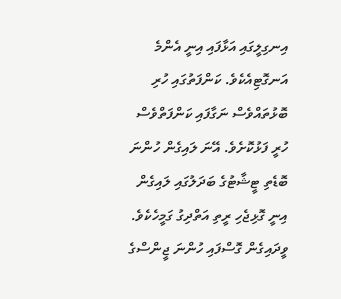އިނގިލީގައި އަޅާފައި އިނީ އެންމެ އަނގޮޓިއެކެވެ. ކަންފަތުގައި ހުރި ބޮޅުތައްވެސް ނަގާފައި ކަންފަތްވެސް ހުރީ ފަޅުކޮށެވެ. އޭނަ ލައިގެން ހުންނަ ބޮޑެތި ޓީޝާޓުގެ ބަދަލުގައި ލައިގެން އިނީ ގޮޅިޖެހި ރީތި އަތްދިގު ގަމީހެކެވެ. ވީދައިގެން ގޮސްފައި ހުންނަ ޖީންސްގެ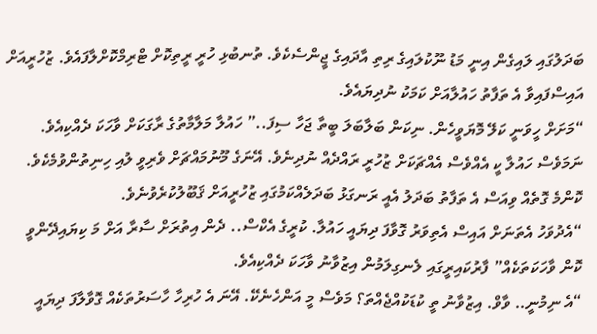ބަދަލުގައި ލައިގެން އިނީ މަޑު ނޫކުލައިގެ ރިތި އާދައިގެ ޖީންސެކެވެ. ތުނބުޅި ހުރީ ރީތިކޮށް ޓްރިމްކޮށްލާފައެވެ. ޒުހުރީއަށް އައިސްފައިވާ އެ ތަފާތު ހައުލާއަށް ކަމަކު ނުދިޔައެވެ.
“މަށަށް ހީވަނީ ކަލޭ މޮޔަވީހެން. ނިކަން ބަލާބަލަ ބީތާ ޖަހާ ސިފަ..” ހައުލާ މަލާމާތުގެ ރާގަކަށް ވާހަކަ ދެއްކިއެވެ. ނަމަވެސް ހައުލާ ކީ އެއްވެސް އެއްޗަކަށް ޒުހުރީ ރައްދެއް ނުދިނެވެ. އޭނަގެ މޫނުމައްޗަށް ވެރިވީ ލުއި ހިނިތުންވުމެކެވެ. ކޮންމެ ގޮތެއް ވިއަސް އެ ތަފާތު ބަދަލު އެއީ ރަނގަޅު ބަދަލެއްކަމުގައި ޒުހުރީއަށް ޤަބޫލުކުރެވުނެވެ.
“އެދުވަހު އެތަނަށް އައިސް އެތިވަރު ގޮވާފަ ދިޔައީ ހައުލާ. ކުރީގެ އެކްސް.. ދެން އިތުރަށް ސާރާ އަށް މަ ކިޔައިދޭންވީ ކޮން ވާހަކަތަކެއް” ފާރުކައިރީގައި ލެނގިލަމުން އިޒުވާނު ވާހަކަ ދެއްކިއެވެ.
“އެ ނިމުނީ.. ވާވް. އިޒުވާނު ތީ ކުޑަކުއްޖެއްތަ؟ މަވެސް މީ އަންހެނެކޭ. އޭނަ އެ ހުރިހާ ހާސަރުތަކެއް ގޮވާލާފަ ދިޔައީ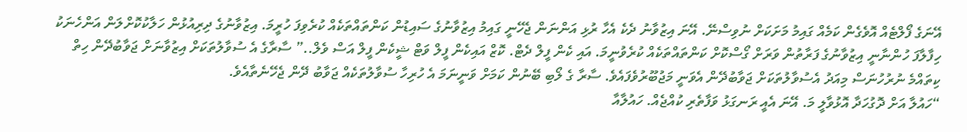އޭނަގެ ފޯލްޓެއް އޮވެގެން ކަމެއް ގައިމު މަށަކަށް ނުވިސްނޭ. އޭނަ އިޒުވާނު ދެކެ އެހާ ރުޅި އަންނަން ޖެހޭނީ ގައިމު އިޒުވާނުގެ ސައިޑުން ކަންތައްތަކެއް ކުރެވިފަ ހުރީމަ. އިޒުވާނުގެ ދިރިއުޅުން ހަލާކުކޮށްލަން އަންހެނަކު ހިފާލާފަ ހުންނާނީ އިޒުވާނުގެ ފަރާތުން ވަރަށް ގޯސްކޮށް ކަންތައްތަކެއް ކުރެވުނީމަ. އައި ކެން ފީލް ދެޓް. ކޮޒް އައިކެން ފީލް ވަޓް ޝީކެން ފީލް އަސް ވެލް..” ސާރާގެ އެ ސުވާލުތަކަށް އިޒުވާނަށް ޖަވާބުދޭން ހިތް ކިތައްމެ ނުރުހުނަސް މިއަދު އެސުވާލުތަކަށް ޖަވާބުދޭން އެވަނީ މަޖުބޫރުވެފައެވެ. ސާރާ ގެ ލޯބި ބޭނުން ކަމަށް ވަނީނަމަ އެ ހުރިހާ ސުވާލުތަކެއް ޖަވާބު ދޭން ޖެހޭނެތާއެވެ.
“ހައުލާ އަށް ދޮގުހަދާ އޮޅުވާލީ މަ. އޭނަ އެއީ ރަނގަޅު ވަފާތެރި ކުއްޖެއް. ހައުލާއާ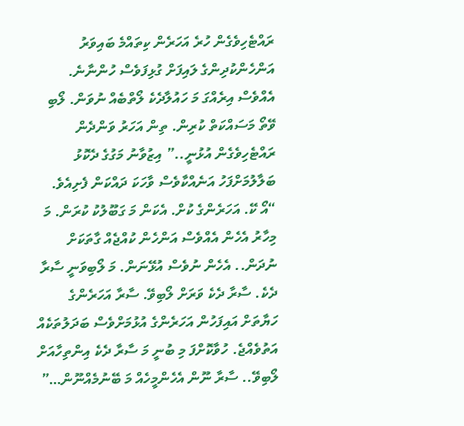ރައްޓެހިވެގެން ހުރެ އަހަރެން ކިތައްމެ ބައިވަރު އަންހެންކުދިންގެ ލައިފަށް ގުޅިފަވެސް ހުންނާނެ. އެއްވެސް އިރެއްގަ މަ ހައުލާދެކެ ލޯތްބެއް ނުވަން. ލޯބި ވޭތޯ މަސައްކަތް ކުރިން. ތިން އަހަރު ވަންދެން ރައްޓެހިވެގެން އުޅުނީ..” އިޒުވާނު މަގުގެ ދެކޮޅު ބަލާލުމަށްފަހު އަނެއްކާވެސް ވާހަކަ ދައްކަން ފެށިއެވެ.
“އޯ ކޭ. އަހަރެންގެ ކުށް. އެކަން މަ ގަބޫލުކު ކުރަން. މަ މިހާރު އެހެން އެއްވެސް އަންހެން ކުއްޖެއް ގާތަކަށް ނުދަން.. އެހެން ނުވެސް އުޅޭނަން. މަ ލޯބިވަނީ ސާރާ ދެކެ. ސާރާ ދެކެ ވަރަށް ލޯބިވޭ. ސާރާ އަހަރެންގެ ހަޔާތަށް އައިފަހުން އަހަރެންގެ އުޅުމަށްވެސް ބަދަލުތަކެއް އަތުވެއްޖެ. ހުވާކޮށްފަ މި ބުނީ މަ ސާރާ ދެކެ އިންތިހާއަށް ލޯބިވޭ.. ސާރާ ނޫން އެހެންމީހެއް މަ ބޭނުމެއްނޫން…”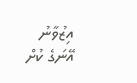އިޒުވާނު އޭނަގެ ކުށް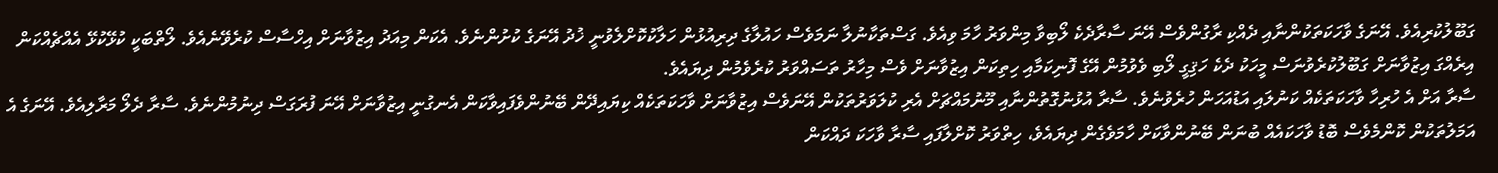ގަބޫލުކުރިއެވެ. އޭނަގެ ވާހަކަތަކުންނާއި ދެއްކި ރާގުންވެސް އޭނަ ސާރާދެކެ ލޯބިވާ މިންވަރު ހާމަ ވިއެވެ. ގަސްތަކާނުލާ ނަމަވެސް ހައުލާގެ ދިރިއުޅުން ހަލާކުކޮށްލެވުނީ ޚުދު އޭނަގެ ކުށުންނެވެ. އެކަން މިއަދު އިޒުވާނަށް އިހްސާސް ކުރެވޭނެއެވެ. ލޯތްބަކީ ކުޅޭކުޅޭ އެއްޗެއްކަން އިރެއްގަ އިޒުވާނަށް ގަބޫލުކުރެވުނަސް މީހަކު ދެކެ ހަޤިގީ ލޯބި ވެވުމުން އޭގެ ފޮނިކަމާއި ހިތިކަން އިޒުވާނަށް ވެސް މިހާރު ތަސައްވަރު ކުރެވެމުން ދިޔައެވެ.
ސާރާ އަށް އެ ހުރިހާ ވާހަކަތަކެއް ކަނުލައި އަޑުއަހަން ހުރެވުނެވެ. ސާރާ އުޅުނުގޮތުންނާއި މޫނުމައްޗަށް އެރި ކުލަވަރުތަކުން އޭނަވެސް އިޒުވާނަށް ވާހަކަތަކެއް ކިޔައިދޭން ބޭނުންވެފައިވާކަން އެނގުނީ އިޒުވާނަށް އޭނަ ފުރަގަސް ދިނުމުންނެވެ. ސާރާ ދެލޯ މަރާލިއެވެ. އޭނަގެ އެ އަމަލުތަކުން ކޮންމެވެސް ބޮޑު ވާހަކައެއް ބުނަން ބޭނުންވާކަށް ހާމަވެގެން ދިޔައެވެ، ހިތްވަރު ކޮށްލާފައި ސާރާ ވާހަކަ ދައްކަން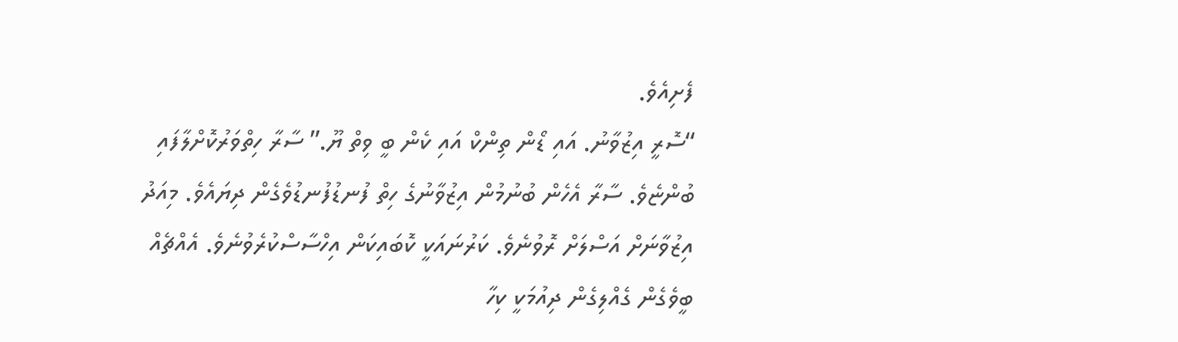ފެށިއެވެ.
“ސޮރީ އިޒުވާނު. އައި ޑޯން ތިންކް އައި ކެން ބީ ވިތް ޔޫ.” ސާރާ ހިތްވަރުކޮށްލާފައި ބުންޏެވެ. ސާރާ އެހެން ބުނުމުން އިޒުވާނުގެ ހިތް ފުނޑުފުނޑުވެގެން ދިޔައެވެ. މިއަދު އިޒުވާނަށް އަސްލަށް ރޮވުނެވެ. ކަރުނައަކީ ކޮބައިކަން އިހްސާސްކުރެވުނެވެ. އެއްޗެއް ބީވެގެން ގެއްލިގެން ދިއުމަކީ ކިހާ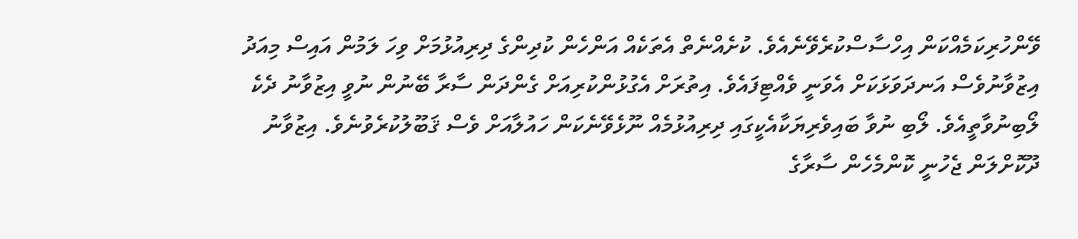ވޭންހުރިކަމެއްކަން އިހްސާސްކުރެވޭނެއެވެ. ކުށެއްނެތް އެތަކެއް އަންހެން ކުދިންގެ ދިރިއުޅުމަށް ވިހަ ލަމުން އައިސް މިއަދު އިޒުވާނުވެސް އަނދަވަޅަކަށް އެވަނީ ވެއްޓިފައެވެ. އިތުރަށް އެގުޅުންކުރިއަށް ގެންދަން ސާރާ ބޭނުން ނުވީ އިޒުވާނު ދެކެ ލޯބިނުވާތީއެވެ. ލޯބި ނުވާ ބައިވެރިޔަކާއެކީގައި ދިރިއުޅުމެއް ނޫޅެވޭނެކަން ހައުލާއަށް ވެސް ޤަބޫލުކުރެވުނެވެ. އިޒުވާނު ދޫކޮށްލަން ޖެހުނީ ކޮންމެހެން ސާރާގެ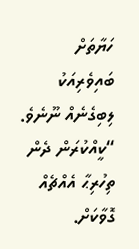ހަޔާތަށް ބައިވެރިއަކު ލިބިގެނެއް ނޫނެވެ.
“ކީއްކުރަން ދެން ތިހުރިޙާ އެއްޗެއް ގޮވާކަށް.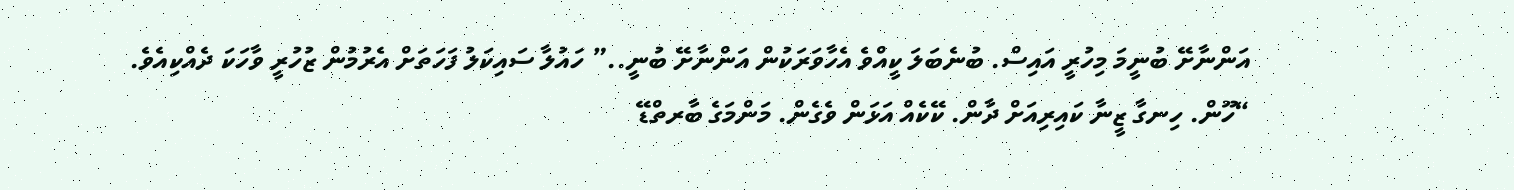އަންނާށޭ ބުނީމަ މިހުރީ އައިސް. ބުނެބަލަ ކީއްވެ އެހާވަރަކުން އަންނާށޭ ބުނީ..” ހައުލާ ސައިކަލު ފަހަތަށް އެރުމުން ޒުހުރީ ވާހަކަ ދެއްކިއެވެ.
“ހޫން. ހިނގާ ޒީނާ ކައިރިއަށް ދާން. ކޭކެއް އަޅަން ވެގެން. މަންމަގެ ބާރތްޑޭ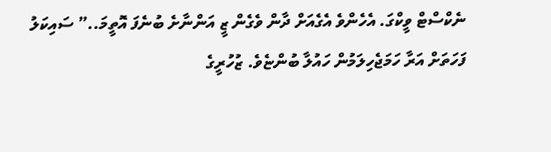ނެކްސްޓް ވީކްގަ. އެހެންވެ އެގެއަށް ދާން ވެގެން ޒީ އަންނާށެ ބުނެފަ އޮތީމަ..” ސައިކަލު ފަހަތަށް އަރާ ހަމަޖެހިލަމުން ހައުލާ ބުންޏެވެ. ޒުހުރީގެ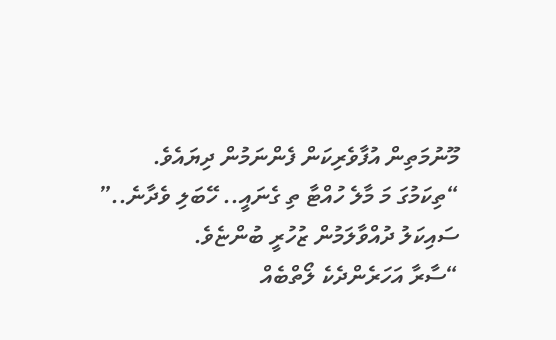މޫނުމަތިން އުފާވެރިކަން ފެންނަމުން ދިޔައެވެ.
“ތިކަމުގަ މަ މާލެ ހުއްޓާ ތި ގެނައީ.. ހޭބަލި ވެދާނެ..” ސައިކަލު ދުއްވާލަމުން ޒުހުރީ ބުންޏެވެ.
“ސާރާ އަހަރެންދެކެ ލޯތްބެއް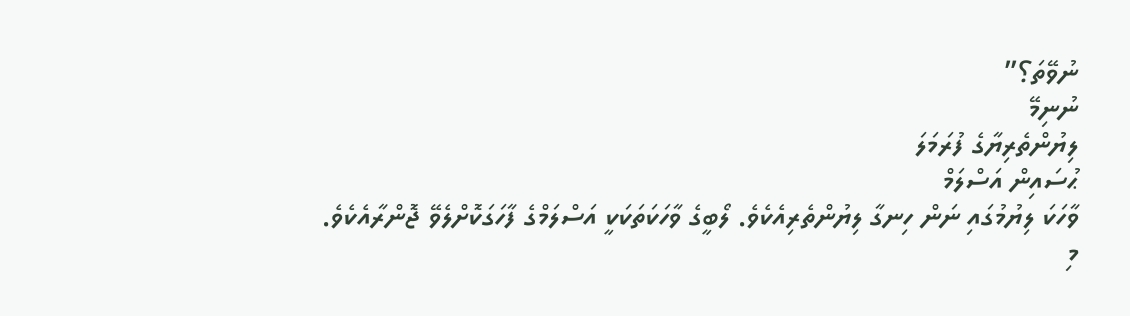ނުވޭތަ؟”
ނުނިމޭ
ލިޔުންތެރިޔާގެ ފުރަމަލަ
ޙުސައިން އަސްލަމް
ވާހަކަ ލިޔުމުގައި ނަން ހިނގާ ލިޔުންތެރިއެކެވެ. ލޯބީގެ ވާހަކަތަކަކީ އަސްލަމްގެ ފާހަގަކޮށްލެވޭ ޖޮންރާއެކެވެ.
މި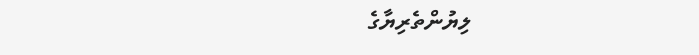ލިޔުންތެރިޔާގެ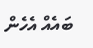ބައެއް އެހެން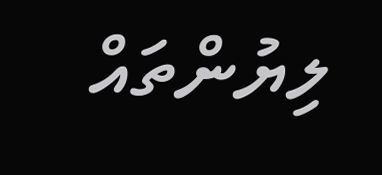ލިޔުންތައް